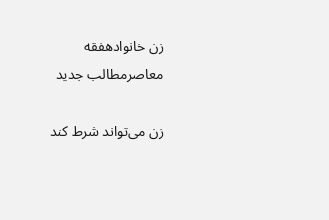زن خانوادهفقه معاصرمطالب جدید

زن می‌تواند شرط ‌کند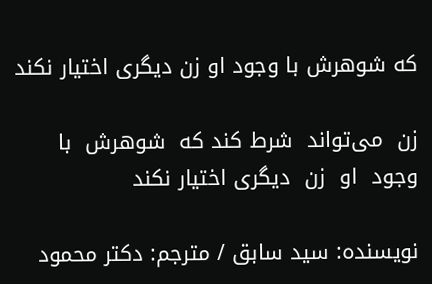که شوهرش با وجود او زن دیگری ‌اختیا‌ر نکند

زن  می‌تواند  شرط ‌کند که  شوهرش  با  وجود  او  زن  دیگری ‌اختیا‌ر نکند

نویسنده: سید سابق / مترجم: دکتر محمود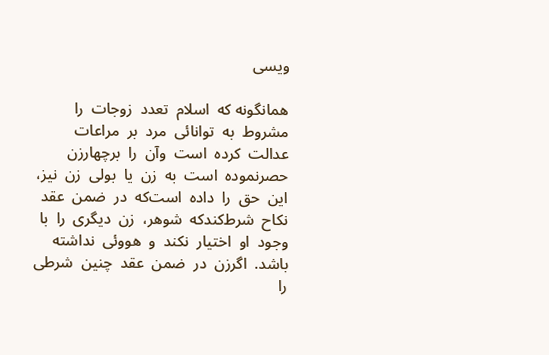ویسی

همانگونه ‌که  اسلام  تعدد  زوجات  را  مشروط  به  توانائی  مرد  بر  مراعات  عدالت  کرده  است  وآن  را  برچهارزن  حصرنموده  است  به  زن  یا  بولی  زن  نیز،  این  حق  را  داده  است‌که  در  ضمن  عقد  نکاح  شرط‌کندکه  شوهر،  زن  دیگری  را  با  وجود  او  اختیار  نکند  و  هووئی  نداشته  باشد.  اگرزن  در  ضمن  عقد  چنین  شرطی  را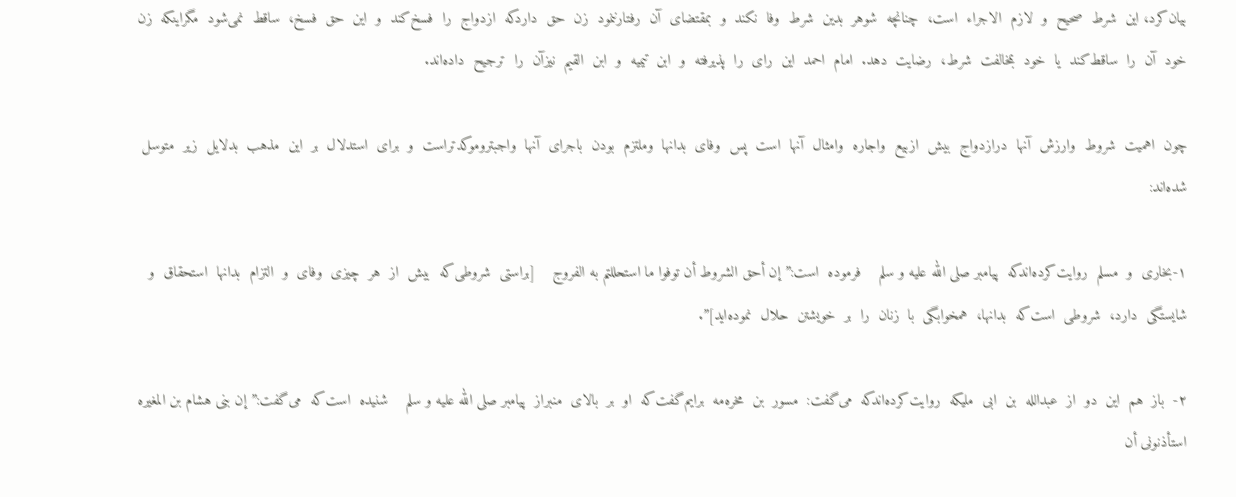بیان‌کرد، این  شرط  صحیح  و  لازم  الاجراء  است‌،  چنانچه  شوهر  بدین  شرط  وفا  نکند  و  بمقتضای  آن  رفتارننمود  زن  حق  داردکه  ازدواج  را  فسخ‌کند  و  این  حق  فسخ‌،  ساقط  نمی‌شود  مگراینکه  زن  خود  آن  را  ساقط‌کند  یا  خود  بمخالفت  شرط‌،  رضایت  دهد.  امام  احمد  این  رای  را  پذیرفته  و  ابن  تیمیه  و  ابن  القیم  نیزآن  را  ترجیح  داده‌اند.

چون  اهمیت  شروط  وارزش  آنها  درازدواج  بیش  ازبیع  واجاره  وامثال  آنها  است  پس  وفای  بدانها  وملتزم  بودن  باجرای  آنها  واجبتروموکدتراست  و  برای  استدلال  بر  این  مذهب  بدلایل  زیر  متوسل  شده‌اند:

۱-بخاری  و  مسلم  روایت‌کرده‌اندکه  پیامبر صلی الله علیه و سلم    فرموده  است‌:” إن أحق الشروط أن توفوا ما استحللتم به الفروج    [براستی  شروطی‌که  بیش  از  هر  چیزی  وفای  و  التزام  بدانها  استحقاق  و  شایستگی  دارد،  شروطی  است‌که  بدانها،  همخوابگی  با  زنان  را  بر  خویشتن  حلال  نموده‌اید]”.

٢-  باز  هم  این  دو  از  عبدالله  بن  ابی  ملیکه  روایت‌کرده‌اندکه  می‌گفت‌:  مسور  بن  مخره‌مه  برایم‌گفت‌که  او  بر  بالای  منبراز  پیامبر صلی الله علیه و سلم    شنیده  است‌که  می‌گفت‌:” إن بنی هشام بن المغیره استأذنونی أن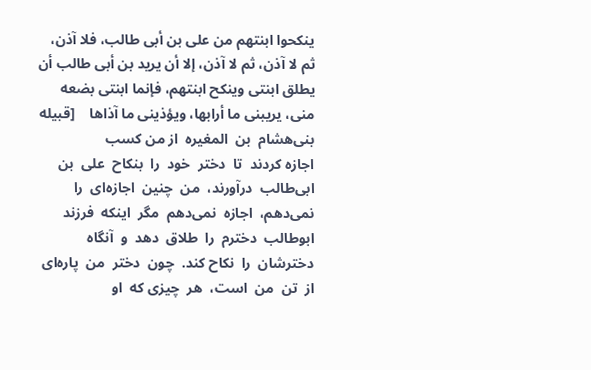ینکحوا ابنتهم من علی بن أبی طالب، فلا آذن، ثم لا آذن، ثم لا آذن، إلا أن یرید بن أبی طالب أن یطلق ابنتی وینکح ابنتهم، فإنما ابنتی بضعه منی، یریبنی ما أرابها، ویؤذینی ما آذاها    [قبیله  بنی‌هشام  بن  المغیره  از من ‌کسب  اجازه ‌کردند  تا  دختر  خود  را  بنکاح  علی  بن  ابی‌طالب  درآورند،  من  چنین  اجازه‌ای  را  نمی‌دهم‌،  اجازه  نمی‌دهم  مگر  اینکه  فرزند  ابوطالب  دخترم  را  طلاق  دهد  و  آنگاه  دخترشان  را  نکاح ‌کند.  چون  دختر  من  پاره‌ای  از  تن  من  است‌،  هر  چیزی‌ که  او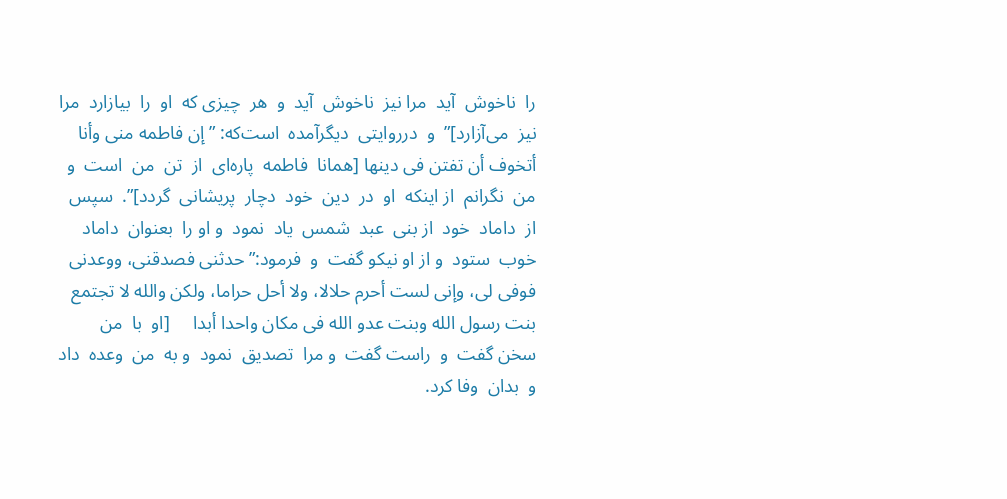را  ناخوش  آید  مرا نیز  ناخوش  آید  و  هر  چیزی ‌که  او  را  بیازارد  مرا  نیز  می‌آزارد]”  و  درروایتی  دیگرآمده  است‌که‌: ” إن فاطمه منی وأنا أتخوف أن تفتن فی دینها [همانا  فاطمه  پاره‌ای  از  تن  من  است  و  من  نگرانم  از اینکه  او  در  دین  خود  دچار  پریشانی  گردد]”.  سپس  از  داماد  خود  از بنی  عبد  شمس  یاد  نمود  و او را  بعنوان  داماد  خوب  ستود  و از او نیکو گفت  و  فرمود:” حدثنی فصدقنی، ووعدنی فوفى لی، وإنی لست أحرم حلالا، ولا أحل حراما، ولکن والله لا تجتمع بنت رسول الله وبنت عدو الله فی مکان واحدا أبدا     [او  با  من  سخن‌ گفت  و  راست ‌گفت  و مرا  تصدیق  نمود  و به  من  وعده  داد  و  بدان  وفا کرد.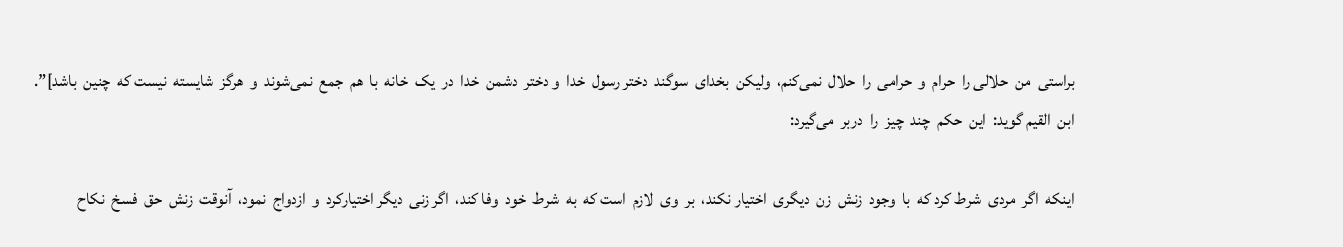براستی  من  حلالی را  حرام  و  حرامی  را  حلال  نمی‌کنم‌،  ولیکن  بخدای  سوگند  دختر رسول  خدا  و دختر  دشمن  خدا  در  یک  خانه  با  هم  جمع  نمی‌شوند  و  هرگز  شایسته  نیست ‌که  چنین  باشد]”.  ابن  القیم‌ گوید:  این  حکم  چند  چیز  را  دربر  می‌گیرد:

اینکه  اگر  مردی  شرط ‌کرد که  با  وجود  زنش  زن  دیگری  اختیار نکند،  بر  وی  لازم  است‌ که  به  شرط  خود  وفا کند،  اگر زنی  دیگر اختیارکرد  و  ازدواج  نمود،  آنوقت  زنش  حق  فسخ  نکاح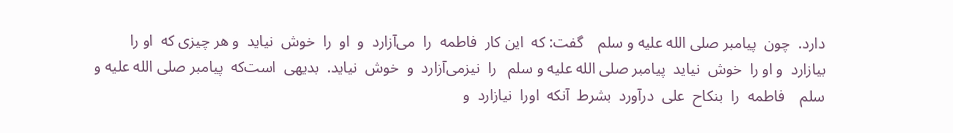دارد.  چون  پیامبر صلی الله علیه و سلم    گفت‌: که  این‌ کار  فاطمه  را  می‌آزارد  و  او  را  خوش  نیاید  و هر چیزی ‌که  او را  بیازارد  و او را  خوش  نیاید  پیامبر صلی الله علیه و سلم   را  نیزمی‌آزارد  و  خوش  نیاید.  بدیهی  است‌که  پیامبر صلی الله علیه و سلم    فاطمه  را  بنکاح  علی  درآورد  بشرط  آنکه  اورا  نیازارد  و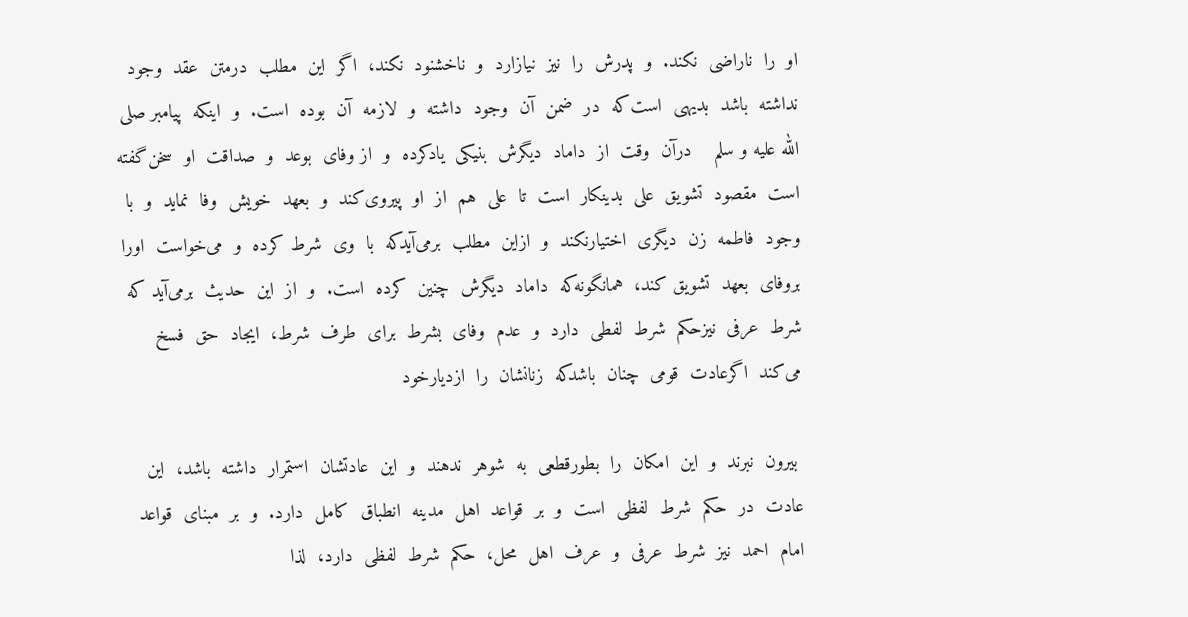او  را  ناراضی  نکند.  و  پدرش  را  نیز  نیازارد  و  ناخشنود  نکند،  اگر  این  مطلب  درمتن  عقد  وجود  نداشته  باشد  بدیهی  است‌که  در  ضمن  آن  وجود  داشته  و  لازمه  آن  بوده  است‌.  و  اینکه  پیامبر صلی الله علیه و سلم    درآن  وقت  از  داماد  دیگرش  بنیکی  یادکرده  و  از وفای  بوعد  و  صداقت  او  سخن‌گفته  است  مقصود  تشویق  علی  بدینکار  است  تا  علی  هم  از  او  پیروی‌کند  و  بعهد  خویش  وفا  نماید  و  با  وجود  فاطمه  زن  دیگری  اختیارنکند  و  ازاین  مطلب  برمی‌آیدکه  با  وی  شرط‌ کرده  و  می‌خواست  اورا  بروفای  بعهد  تشویق‌ کند،  همانگونه‌که  داماد  دیگرش  چنین  کرده  است‌.  و  از  این  حدیث  برمی‌آید که  شرط  عرفی  نیزحکم  شرط  لفطی  دارد  و  عدم  وفای  بشرط  برای  طرف  شرط‌،  ایجاد  حق  فسخ  می‌کند  اگرعادت  قومی  چنان  باشدکه  زنانشان  را  ازدیارخود

 بیرون  نبرند  و  این  امکان  را  بطورقطعی  به  شوهر  ندهند  و  این  عادتشان  استمرار  داشته  باشد،  این  عادت  در  حکم  شرط  لفظی  است  و  بر  قواعد  اهل  مدینه  انطباق  کامل  دارد.  و  بر  مبنای  قواعد  امام  احمد  نیز  شرط  عرفی  و  عرف  اهل  محل‌،  حکم  شرط  لفظی  دارد،  لذا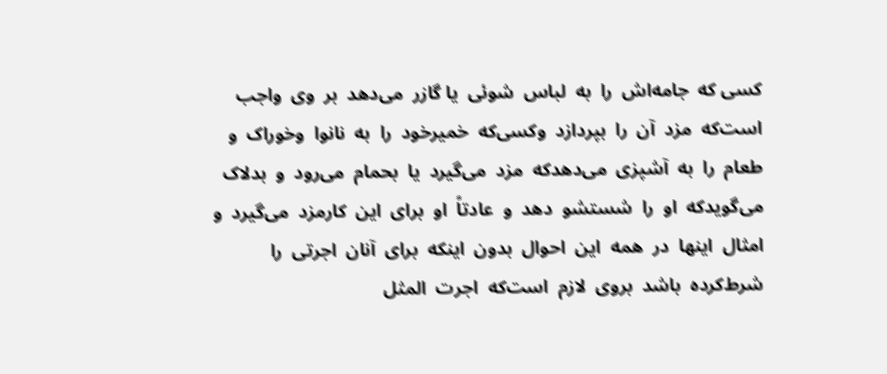کسی ‌که  جامه‌اش  را  به  لباس  شوئی  یا گازر  می‌دهد  بر  وی  واجب  است‌که  مزد  آن  را  بپردازد  وکسی‌که  خمیرخود  را  به  نانوا  وخوراک  و  طعام  را  به  آشپزی  می‌دهدکه  مزد  می‌گیرد  یا  بحمام  می‌رود  و  بدلاک  می‌گویدکه  او  را  شستشو  دهد  و  عادتاً  او  برای  این  کارمزد  می‌گیرد  و  امثال  اینها  در  همه  این  احوال  بدون  اینکه  برای  آنان  اجرتی  را  شرط‌کرده  باشد  بروی  لازم  است‌که  اجرت  المثل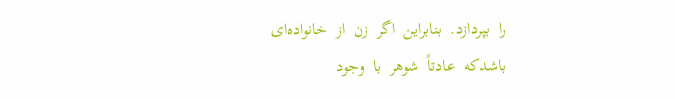را  بپردازد.  بنابراین  اگر  زن  از  خانواده‌ای  باشدکه  عادتاً  شوهر  با  وجود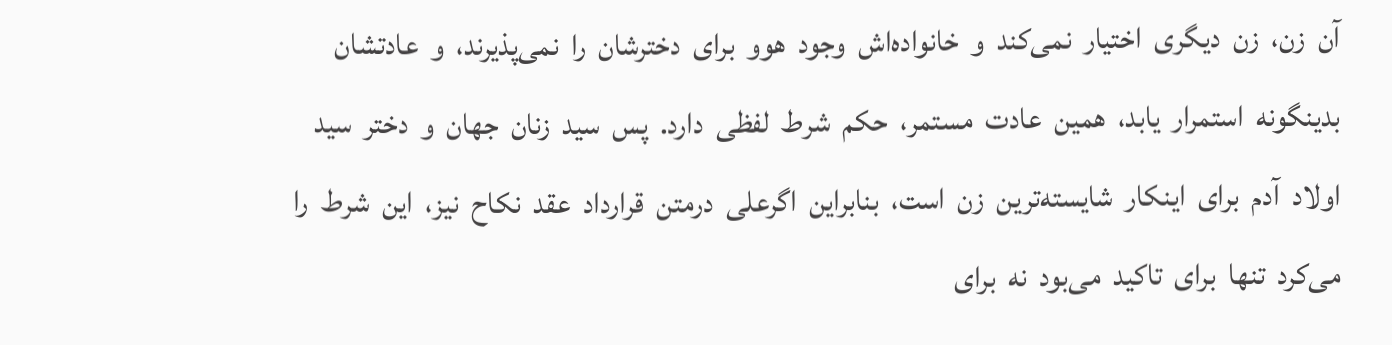آن  زن‌،  زن  دیگری  اختیار  نمی‌کند  و  خانواده‌اش  وجود  هوو  برای  دخترشان  را  نمی‌پذیرند،  و  عادتشان  بدینگونه  استمرار  یابد،  همین  عادت  مستمر،  حکم  شرط  لفظی  دارد.  پس  سید  زنان  جهان  و  دختر  سید  اولاد  آدم  برای  اینکار  شایسته‌ترین  زن  است‌،  بنابراین  اگرعلی  درمتن  قرارداد  عقد  نکاح  نیز،  این  شرط  را  می‌کرد  تنها  برای  تاکید  می‌بود  نه  برای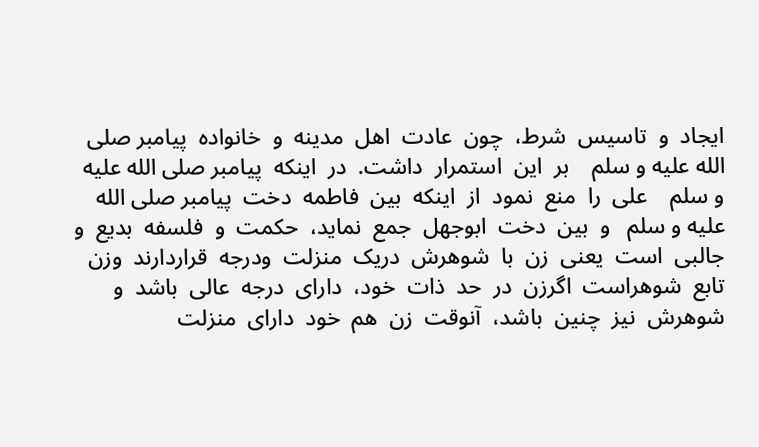ایجاد  و  تاسیس  شرط‌،  چون  عادت  اهل  مدینه  و  خانواده  پیامبر صلی الله علیه و سلم    بر  این  استمرار  داشت‌.  در  اینکه  پیامبر صلی الله علیه و سلم    علی  را  منع  نمود  از  اینکه  بین  فاطمه  دخت  پیامبر صلی الله علیه و سلم   و  بین  دخت  ابوجهل  جمع  نماید،  حکمت  و  فلسفه  بدیع  و  جالبی  است  یعنی  زن  با  شوهرش  دریک  منزلت  ودرجه  قراردارند  وزن  تابع  شوهراست  اگرزن  در  حد  ذات  خود،  دارای  درجه  عالی  باشد  و  شوهرش  نیز  چنین  باشد،  آنوقت  زن  هم  خود  دارای  منزلت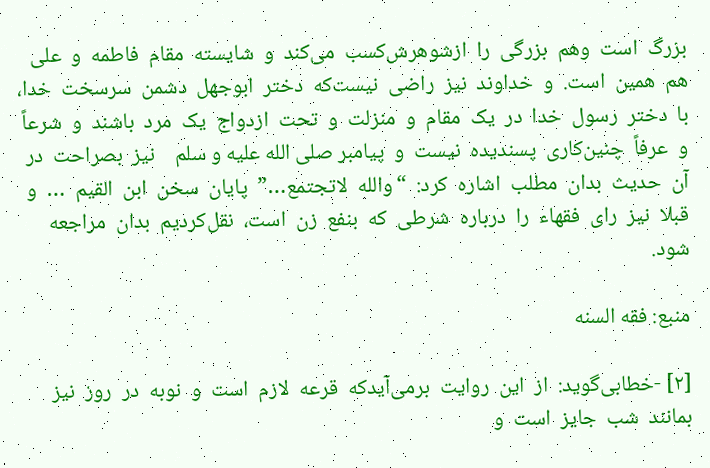بزرگ  است  وهم  بزرگی  را  ازشوهرش‌کسب  می‌کند  و  شایسته  مقام  فاطمه  و  علی  هم  همین  است‌.  و  خداوند  نیز  راضی  نیست‌که  دختر  ابوجهل  دشمن  سرسخت  خدا،  با  دختر  رسول  خدا  در  یک  مقام  و  منزلت  و  تحت  ازدواج  یک  مرد  باشند  و  شرعاً  و  عرفاً  چنین‌کاری  پسندیده  نیست  و  پیامبر صلی الله علیه و سلم    نیز  بصراحت  در  آن  حدیث  بدان  مطلب  اشاره  کرد:  “والله  لاتجتمع‌…”  پایان  سخن  ابن  القیم  …  و  قبلا  نیز  رای  فقهاء  را  درباره  شرطی  که  بنفع  زن  است‌،  نقل‌کردیم  بدان  مراجعه  شود.

منبع: فقه السنه

[۲] -خطابی‌گوید:  از  این  روایت  برمی‌آیدکه  قرعه  لازم  است  و  نوبه  در  روز  نیز  بمانند  شب  جایز  است  و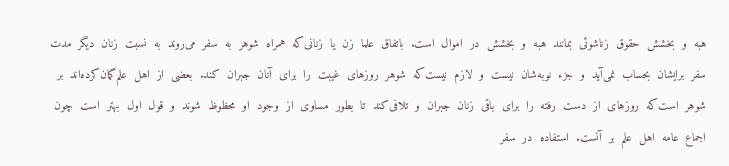هبه  و  بخشش  حقوق  زناشوئی  بمانند  هبه  و  بخشش  در  اموال  است‌.  باتفاق  علما  زن  یا  زنانی‌که  همراه  شوهر  به  سفر  می‌روند  به  نسبت  زنان  دیگر  مدت  سفر  برایشان  بحساب  نمی‌آید  و  جزء  نوبه‌شان  نیست  و  لازم  نیست‌که  شوهر  روزهای  غیبت  را  برای  آنان  جبران  کند.  بعضی  از  اهل  علم‌گمان‌کرده‌اند  بر  شوهر  است‌که  روزهای  از  دست  رفته  را  برای  باقی  زنان  جبران  و  تلافی‌کند  تا  بطور  مساوی  از  وجود  او  محظوظ  شوند  و  قول  اول  بهتر  است  چون  اجماع  عامه  اهل  علم  بر  آنست‌.  استفاده  در  سفر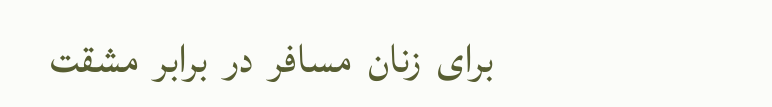برای  زنان  مسافر  در  برابر  مشقت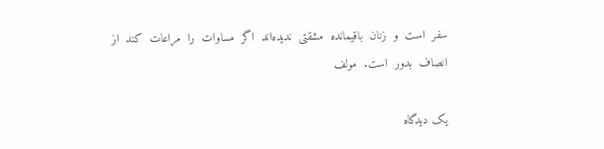سفر  است  و  زنان  باقیمانده  مشقتی  ندیده‌اند  اگر  مساوات  را  مراعات  کند  از  انصاف  بدور  است‌.  مولف

یک دیدگاه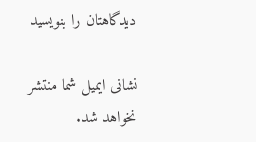دیدگاهتان را بنویسید

نشانی ایمیل شما منتشر نخواهد شد.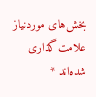بخش‌های موردنیاز علامت‌گذاری شده‌اند *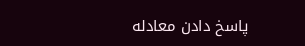پاسخ دادن معادله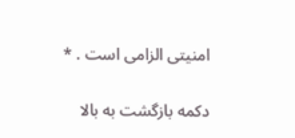امنیتی الزامی است . *

دکمه بازگشت به بالا